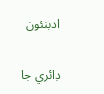ادبنئون

ڊائري جا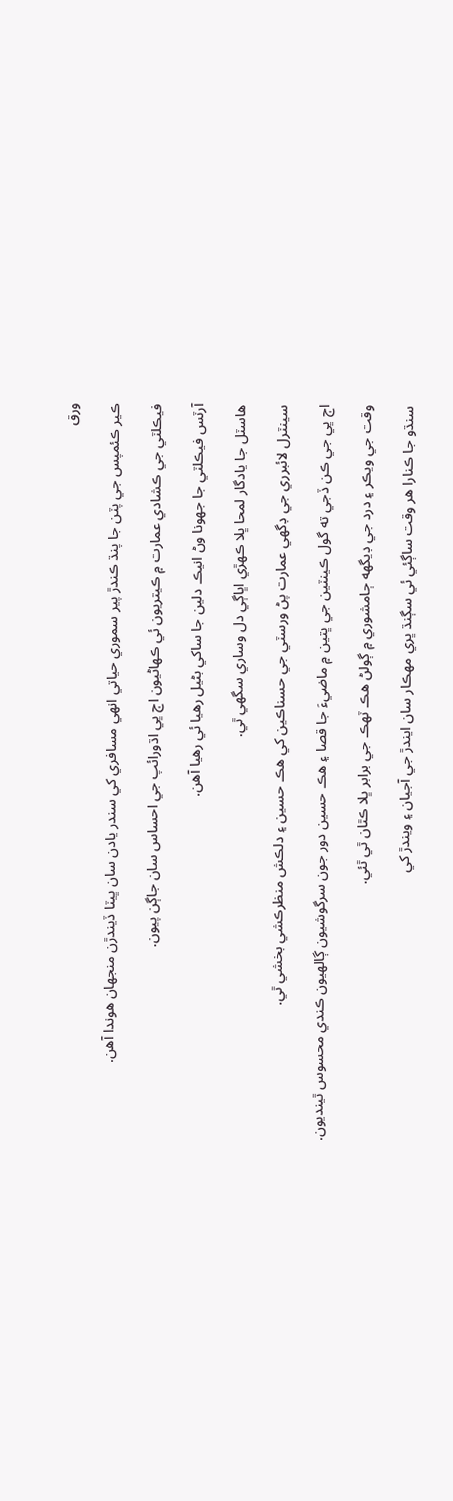ورق

ڪير ڪئمپس جي پٽن جا پنڌ ڪندڙ پير سموري حياتي انهي مسافري کي سندر يادن سان ڀيٽا ڏيندڙن منجهان هوندا آهن.

فيڪلٽي جي ڪشادي عمارت ۾ ڪيتريون ئي ڪهاڻيون اڄ ڀي اڌورائپ جي احساس سان جاڳن پيون.

آرٽس فيڪلٽي جا جهونا وڻ انيڪ دلين جا ساکي بڻيل رهيا ئي رهيا آهن.

هاسٽل جا يادگار لمحا ڀلا ڪهڙي اڀاڳي دل وساري سگھي ٿي.

سينٽرل لائبرري جي ڊگهي عمارت پڻ ورسٽي جي حسناڪين کي هڪ حسين ۽ دلڪش منظرڪشي بخشي ٿي.

اڄ ڀي جي ڪن ڏجي ته گول ڪينٽين جي ڀتين ۾ ماضيءَ جا قصا ۽ هڪ حسين دور جون سرگوشيون ڳالهيون ڪندي محسوس ٿينديون.

وقت جي ويڪر ۽ درد جي ڊيگهه ڄامشوري ۾ ڳولڻ هڪ ٽهڪ جي برابر ڀلا ڪٿان ٿي ٿئي.

سنڌو جا ڪنارا هر وقت ساڳئي ئي سڳنڌ ڀري مهڪار سان ايندڙ جي آجيان ۽ ويندڙ کي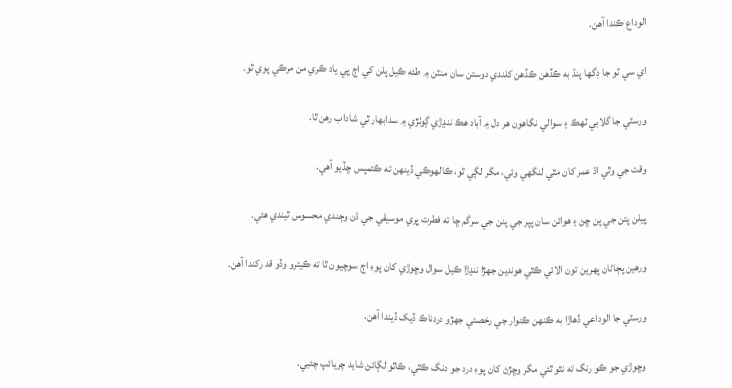الوداع ڪندا آهن.

اي سي ٽو جا ڊگها پنڌ به ڪڏهن ڪڏهن کلندي دوستن سان منٽن ۾ طئه ڪيل پلن کي اڄ ڀي ياد ڪري من مرڪي پوي ٿو.

ورسٽي جا گلابي ٽهڪ ۽ سوالي نگاهون هر دل ۾ آباد هڪ ننڍڙي ڳوٺڙي ۾ سدابهار ٿي شاداب رهن ٿا.

وقت جي وٿي اڌ عمر کان مٿي لنگھي وئي، مگر لڳي ٿو، ڪالهوڪي ڏينهن ته ڪئمپس ڇڏيو آهي.

پيلن پتن جي پن ڇڻ ۽ هوائن سان پپر جي پنن جي سرگم ڇا ته فطرت ڀري موسيقي جي ڌن وڄندي محسوس ٿيندي هئي.

ورهين پڄاڻان پهرين تون الائي ڪٿي هوندين جهڙا ننڍڙا ڪيل سوال وڇوڙي کان پوءِ اڄ سوچيون ٿا ته ڪيترو وڏو قد رکندا آهن.

ورسٽي جا الوداعي ڏهاڙا به ڪنهن ڪنوار جي رخصتي جهڙو دردناڪ ڏيک ڏيندا آهن.

وڇوڙي جو ڪو رنگ ته نٿو ٿئي مگر وڇڙڻ کان پوءِ درد جو دنگ ڪٿي، ڪاٿو لڳائڻ شايد چريائپ چئبي.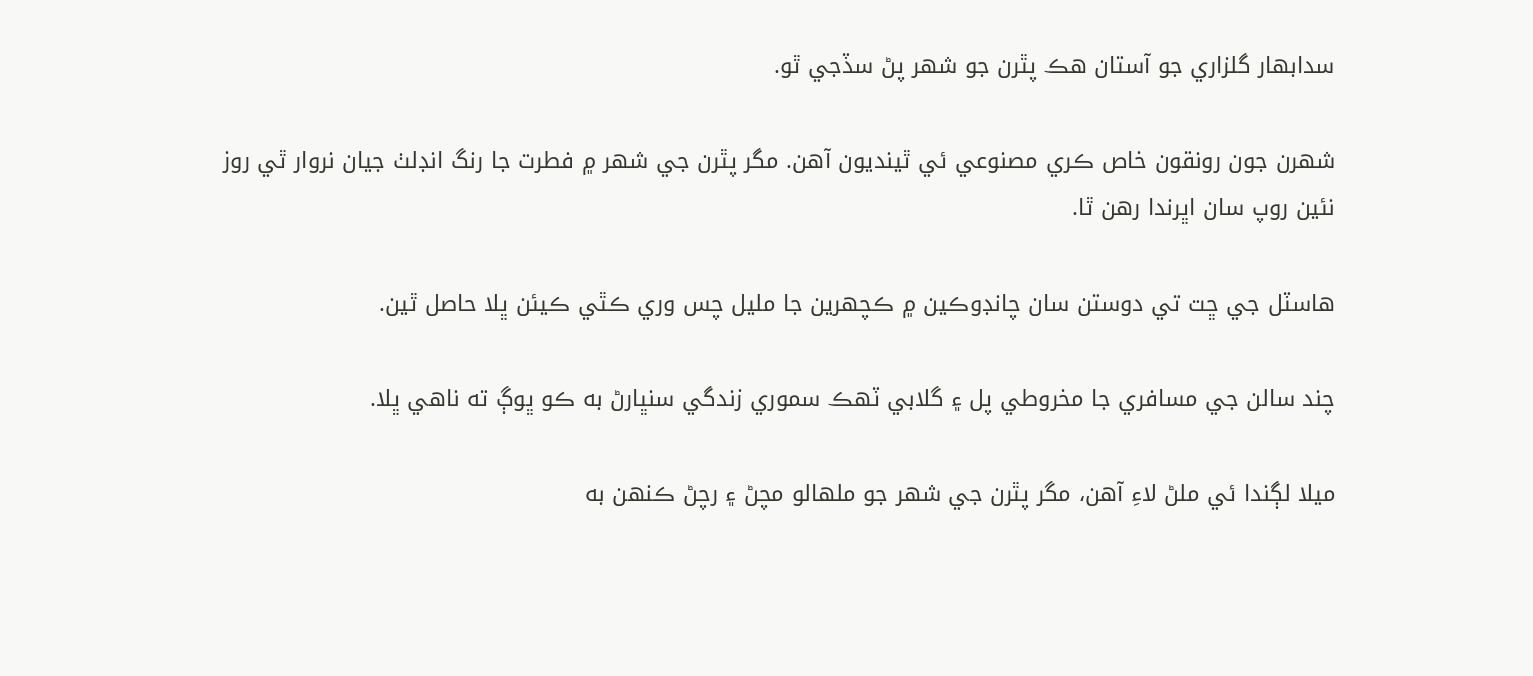سدابهار گلزاري جو آستان هڪ پٿرن جو شهر پڻ سڏجي ٿو.

شهرن جون رونقون خاص ڪري مصنوعي ئي ٿينديون آهن. مگر پٿرن جي شهر ۾ فطرت جا رنگ انڊلٺ جيان نروار ٿي روز نئين روپ سان اڀرندا رهن ٿا.

هاسٽل جي ڇت تي دوستن سان چانڊوڪين ۾ ڪچهرين جا مليل چس وري ڪٿي ڪيئن ڀلا حاصل ٿين.

چند سالن جي مسافري جا مخروطي پل ۽ گلابي ٽهڪ سموري زندگي سنڀارڻ به ڪو ڀوڳ ته ناهي ڀلا.

ميلا لڳندا ئي ملڻ لاءِ آهن، مگر پٿرن جي شهر جو ملهالو مچڻ ۽ رچڻ ڪنهن به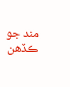مند جو ڪڏهن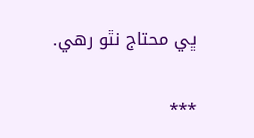ڀي محتاج نٿو رهي.

***